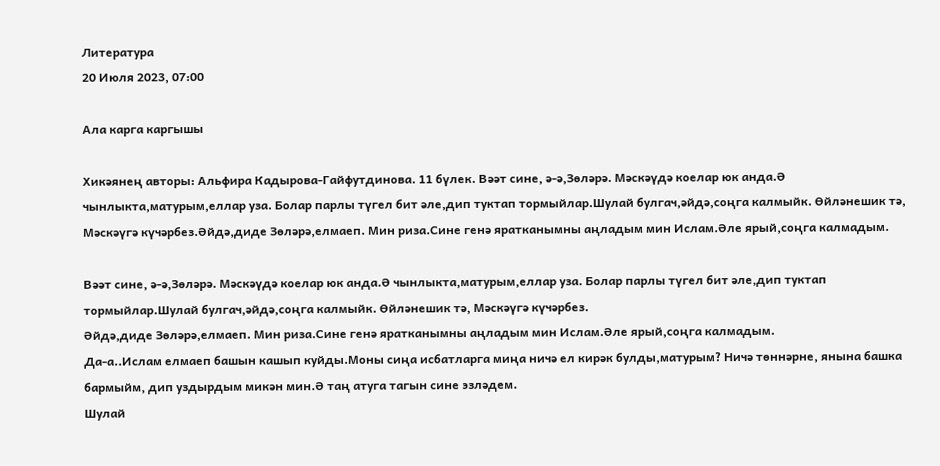Литература
20 Июля 2023, 07:00

Ала карга каргышы

Хикәянең авторы: Альфира Кадырова-Гайфутдинова. 11 бүлек. Вәәт сине, ә-ә,Зөләрә. Мәскәүдә коелар юк анда.Ә чынлыкта,матурым,еллар уза. Болар парлы түгел бит әле,дип туктап тормыйлар.Шулай булгач,әйдә,соңга калмыйк. Өйләнешик тә, Мәскәүгә күчәрбез.Әйдә,диде Зөләрә,елмаеп. Мин риза.Сине генә яратканымны аңладым мин Ислам.Әле ярый,соңга калмадым.

Вәәт сине, ә-ә,Зөләрә. Мәскәүдә коелар юк анда.Ә чынлыкта,матурым,еллар уза. Болар парлы түгел бит әле,дип туктап тормыйлар.Шулай булгач,әйдә,соңга калмыйк. Өйләнешик тә, Мәскәүгә күчәрбез.
Әйдә,диде Зөләрә,елмаеп. Мин риза.Сине генә яратканымны аңладым мин Ислам.Әле ярый,соңга калмадым.
Да-а..Ислам елмаеп башын кашып куйды.Моны сиңа исбатларга миңа ничә ел кирәк булды,матурым? Ничә төннәрне, янына башка бармыйм, дип уздырдым микән мин.Ә таң атуга тагын сине эзләдем.
Шулай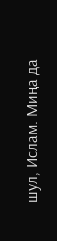шул, Ислам. Миңа да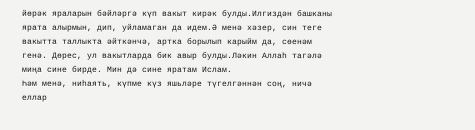йөрәк яраларын бәйләргә күп вакыт кирәк булды.Илгиздән башканы ярата алырмын, дип, уйламаган да идем.Ә менә хәзер, син теге вакытта таллыкта әйткәнчә, артка борылып карыйм да, сөенәм генә. Дөрес, ул вакытларда бик авыр булды.Ләкин Аллаһ тагәлә миңа сине бирде. Мин дә сине яратам Ислам.
Һәм менә, ниһаять, күпме күз яшьләре түгелгәннән соң, ничә еллар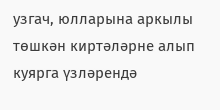узгач, юлларына аркылы төшкән киртәләрне алып куярга үзләрендә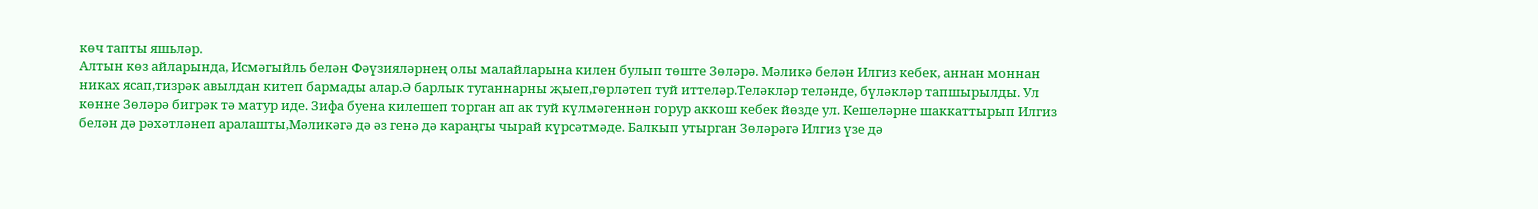көч тапты яшьләр.
Алтын көз айларында, Исмәгыйль белән Фәүзияләрнең олы малайларына килен булып төште Зөләрә. Мәликә белән Илгиз кебек, аннан моннан никах ясап,тизрәк авылдан китеп бармады алар.Ә барлык туганнарны җыеп,гөрләтеп туй иттеләр.Теләкләр теләнде, бүләкләр тапшырылды. Ул көнне Зөләрә бигрәк тә матур иде. Зифа буена килешеп торган ап ак туй күлмәгеннән горур аккош кебек йөзде ул. Кешеләрне шаккаттырып Илгиз белән дә рәхәтләнеп аралашты,Мәликәгә дә әз генә дә караңгы чырай күрсәтмәде. Балкып утырган Зөләрәгә Илгиз үзе дә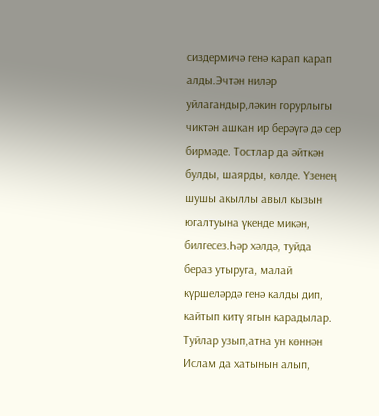сиздермичә генә карап карап алды.Эчтән ниләр уйлагандыр,ләкин горурлыгы чиктән ашкан ир берәүгә дә сер бирмәде. Тостлар да әйткән булды, шаярды, көлде. Үзенең шушы акыллы авыл кызын югалтуына үкенде микән, билгесез.Һәр хәлдә, туйда бераз утыруга, малай күршеләрдә генә калды дип, кайтып китү ягын карадылар.
Туйлар узып,атна ун көннән Ислам да хатынын алып,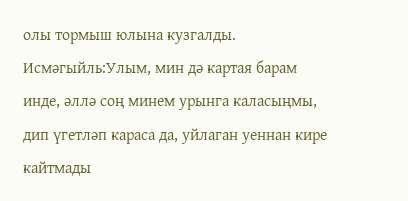олы тормыш юлына кузгалды. Исмәгыйль:Улым, мин дә картая барам инде, әллә соң минем урынга каласыңмы, дип үгетләп караса да, уйлаган уеннан кире кайтмады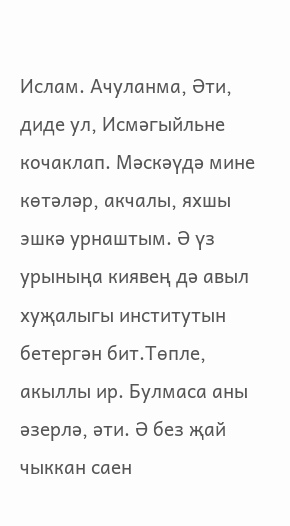Ислам. Ачуланма, Әти, диде ул, Исмәгыйльне кочаклап. Мәскәүдә мине көтәләр, акчалы, яхшы эшкә урнаштым. Ә үз урыныңа киявең дә авыл хуҗалыгы институтын бетергән бит.Төпле, акыллы ир. Булмаса аны әзерлә, әти. Ә без җай чыккан саен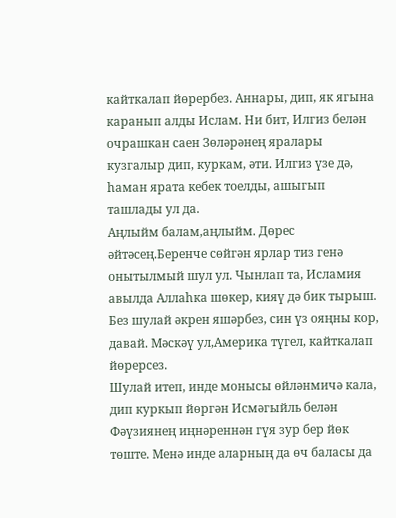кайткалап йөрербез. Аннары, дип, як ягына каранып алды Ислам. Ни бит, Илгиз белән очрашкан саен Зөләрәнең яралары кузгалыр дип, куркам, әти. Илгиз үзе дә, һаман ярата кебек тоелды, ашыгып ташлады ул да.
Аңлыйм балам,аңлыйм. Дөрес әйтәсең.Беренче сөйгән ярлар тиз генә онытылмый шул ул. Чынлап та, Исламия авылда Аллаһка шөкер, кияү дә бик тырыш. Без шулай әкрен яшәрбез, син үз ояңны кор, давай. Мәскәү ул,Америка түгел, кайткалап йөрерсез.
Шулай итеп, инде монысы өйләнмичә кала, дип куркып йөргән Исмәгыйль белән Фәүзиянең иңнәреннән гүя зур бер йөк төште. Менә инде аларның да өч баласы да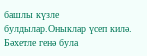башлы күзле булдылар.Оныклар үсеп килә. Бәхетле генә була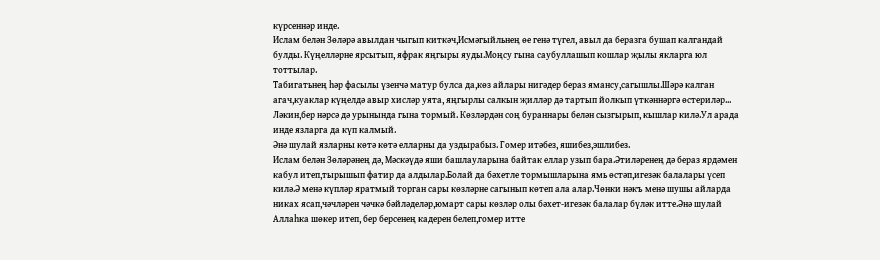күрсеннәр инде.
Ислам белән Зөләрә авылдан чыгып киткәч,Исмәгыйльнең өе генә түгел, авыл да беразга бушап калгандай булды. Күңелләрне ярсытып, яфрак яңгыры яуды.Моңсу гына саубуллашып кошлар җылы якларга юл тоттылар.
Табигатьнең һәр фасылы үзенчә матур булса да,көз айлары нигәдер бераз ямансу,сагышлы.Шәрә калган агач,куаклар күңелдә авыр хисләр уята, яңгырлы салкын җилләр дә тартып йолкып үткәннәргә өстериләр...
Ләкин,бер нәрсә дә урынында гына тормый. Көзләрдән соң бураннары белән сызгырып, кышлар килә.Ул арада инде язларга да күп калмый.
Әнә шулай язларны көтә көтә елларны да уздырабыз. Гомер итәбез, яшибез,эшлибез.
Ислам белән Зөләрәнең дә, Мәскәүдә яши башлауларына байтак еллар узып бара.Әтиләренең дә бераз ярдәмен кабул итеп,тырышып фатир да алдылар.Болай да бәхетле тормышларына ямь өстәп,игезәк балалары үсеп килә.Ә менә күпләр яратмый торган сары көзләрне сагынып көтеп ала алар.Чөнки нәкъ менә шушы айларда никах ясап,чәчләрен чәчкә бәйләделәр,юмарт сары көзләр олы бәхет-игезәк балалар бүләк итте.Әнә шулай Аллаһка шөкер итеп, бер берсенең кадерен белеп,гомер итте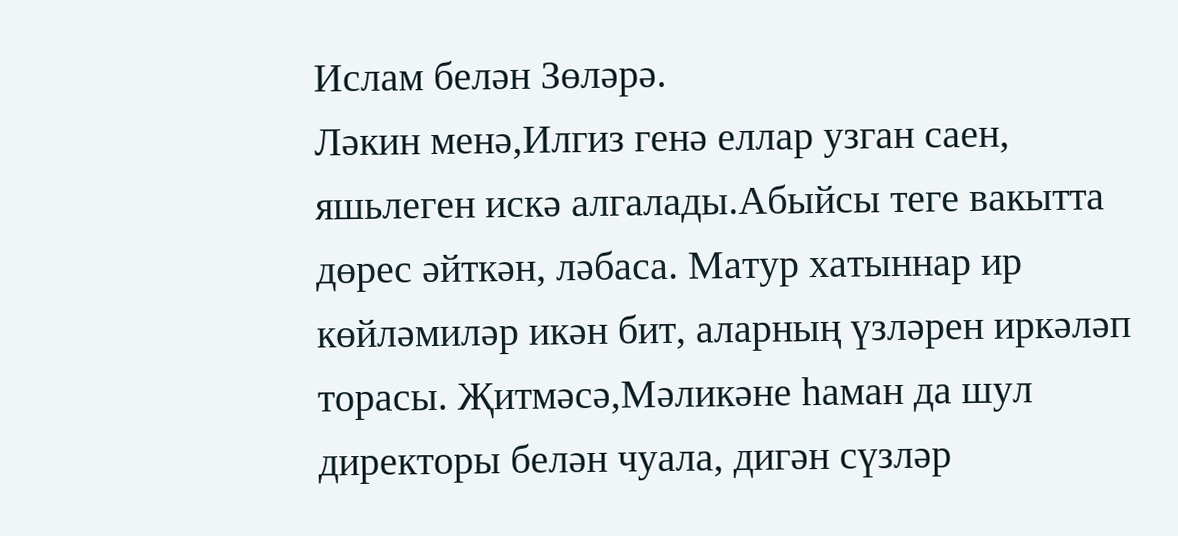Ислам белән Зөләрә.
Ләкин менә,Илгиз генә еллар узган саен, яшьлеген искә алгалады.Абыйсы теге вакытта дөрес әйткән, ләбаса. Матур хатыннар ир көйләмиләр икән бит, аларның үзләрен иркәләп торасы. Җитмәсә,Мәликәне һаман да шул директоры белән чуала, дигән сүзләр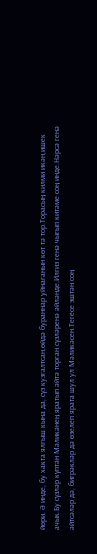йөри. Ә инде, бу хакта ялгыш кына да, сүз кузгалтсан,өйдә бураннар уйнаганын көт тә тор.Торасың килми икән,ишек ачык.Бу сүзләр күптән Мәликәнең яратып әйтә торган сүзләренә әйләнде.Илгиз генә чыгып китәме соң инде.Нәрсә генә әйтсәләр дә, бигрәкләр дә өзелеп ярата шул ул Мәликәсен.Тегесе эштән соң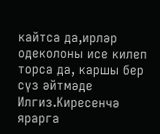кайтса да,ирләр одеколоны исе килеп торса да, каршы бер сүз әйтмәде Илгиз.Киресенчә ярарга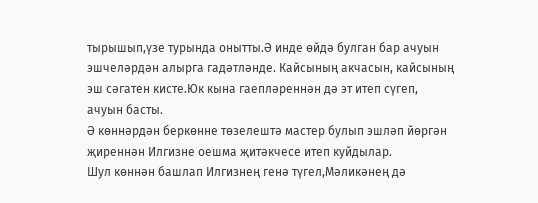тырышып,үзе турында онытты.Ә инде өйдә булган бар ачуын эшчеләрдән алырга гадәтләнде. Кайсының акчасын, кайсының эш сәгатен кисте.Юк кына гаепләреннән дә эт итеп сүгеп, ачуын басты.
Ә көннәрдән беркөнне төзелештә мастер булып эшләп йөргән җиреннән Илгизне оешма җитәкчесе итеп куйдылар.
Шул көннән башлап Илгизнең генә түгел,Мәликәнең дә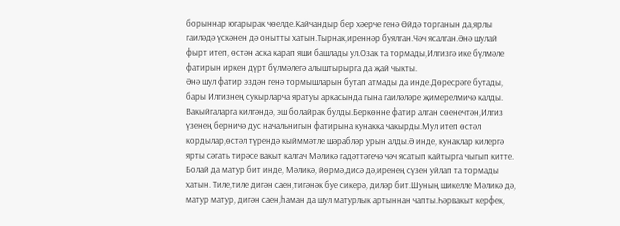борыннар югарырак чөелде.Кайчандыр бер хәерче генә Өйдә торганын да,ярлы гаиләдә үскәнен дә онытты хатын.Тырнак,иреннәр буялган.Чәч ясалган.Әнә шулай фырт итеп, өстән аска карап яши башлады ул.Озак та тормады,Илгизгә ике бүлмәле фатирын иркен дүрт бүлмәлегә алыштырырга да җай чыкты.
Әнә шул фатир эздән генә тормышларын бутап атмады да инде.Дөресрәге бутады, бары Илгизнең сукырларча яратуы аркасында гына гаиләләре җимерелмичә калды.
Вакыйгаларга килгәндә, эш болайрак булды.Беркөнне фатир алган сөенечтән,Илгиз үзенең берничә дус начальнигын фатирына кунакка чакырды.Мул итеп өстәл кордылар,өстәл түрендә кыйммәтле шәрабләр урын алды.Ә инде, кунаклар килергә ярты сәгать тирәсе вакыт калгач Мәликә гадәттәгечә чәч ясатып кайтырга чыгып китте.
Болай да матур бит инде, Мәликә, йөрмә,дисә дә,иренең сүзен уйлап та тормады хатын. Тиле,тиле дигән саен,тигәнәк буе сикерә, диләр бит.Шуның шикелле Мәликә дә, матур матур, дигән саен,һаман да шул матурлык артыннан чапты.Һәрвакыт керфек,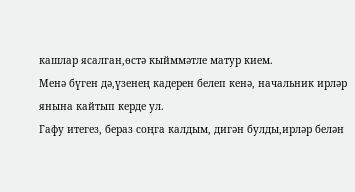кашлар ясалган,өстә кыйммәтле матур кием.
Менә бүген дә,үзенең кадерен белеп кенә, начальник ирләр янына кайтып керде ул.
Гафу итегез, бераз соңга калдым, дигән булды,ирләр белән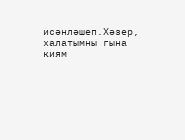исәнләшеп.Хәзер, халатымны гына киям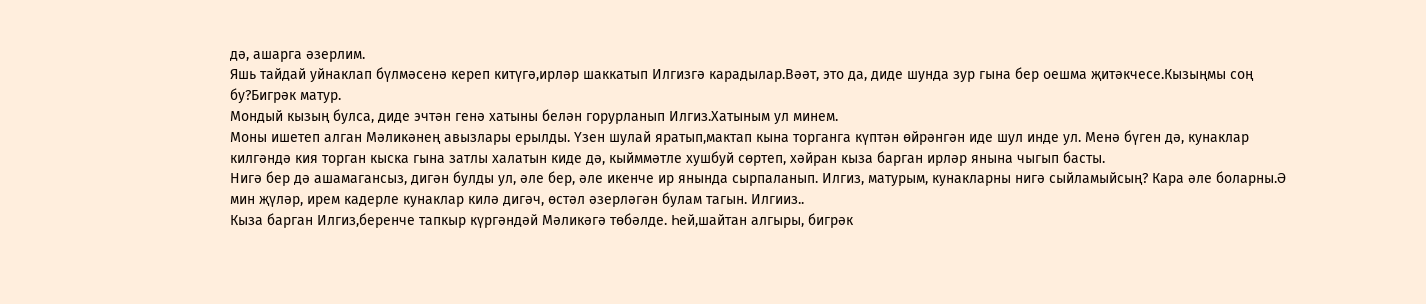дә, ашарга әзерлим.
Яшь тайдай уйнаклап бүлмәсенә кереп китүгә,ирләр шаккатып Илгизгә карадылар.Вәәт, это да, диде шунда зур гына бер оешма җитәкчесе.Кызыңмы соң бу?Бигрәк матур.
Мондый кызың булса, диде эчтән генә хатыны белән горурланып Илгиз.Хатыным ул минем.
Моны ишетеп алган Мәликәнең авызлары ерылды. Үзен шулай яратып,мактап кына торганга күптән өйрәнгән иде шул инде ул. Менә бүген дә, кунаклар килгәндә кия торган кыска гына затлы халатын киде дә, кыйммәтле хушбуй сөртеп, хәйран кыза барган ирләр янына чыгып басты.
Нигә бер дә ашамагансыз, дигән булды ул, әле бер, әле икенче ир янында сырпаланып. Илгиз, матурым, кунакларны нигә сыйламыйсың? Кара әле боларны.Ә мин җүләр, ирем кадерле кунаклар килә дигәч, өстәл әзерләгән булам тагын. Илгииз..
Кыза барган Илгиз,беренче тапкыр күргәндәй Мәликәгә төбәлде. Һей,шайтан алгыры, бигрәк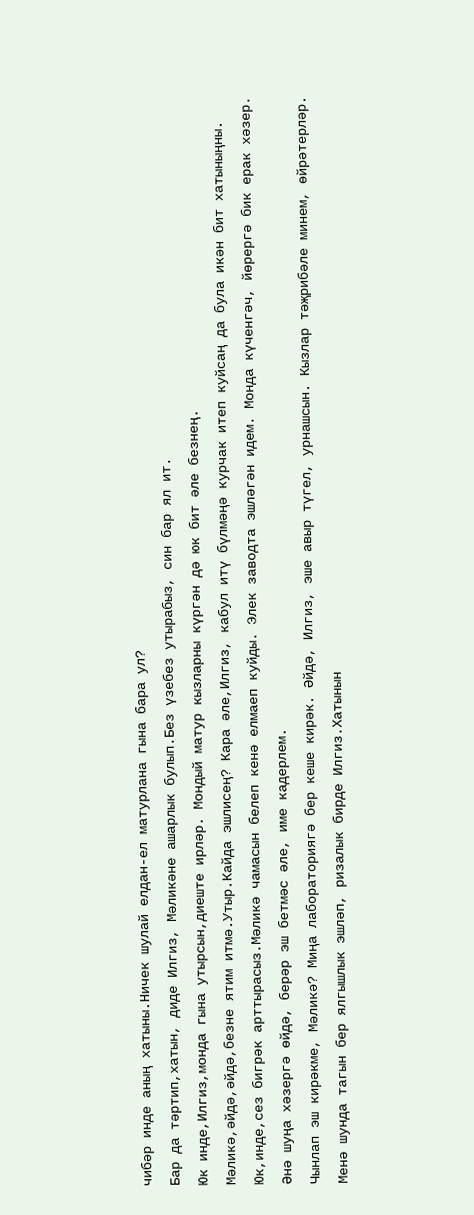чибәр инде аның хатыны.Ничек шулай елдан-ел матурлана гына бара ул?
Бар да тәртип,хатын, диде Илгиз, Мәликәне ашарлык булып.Без үзебез утырабыз, син бар ял ит.
Юк инде,Илгиз,монда гына утырсын,диеште ирләр. Мондый матур кызларны күргән дә юк бит әле безнең.
Мәликә,әйдә,әйдә,безне ятим итмә.Утыр.Кайда эшлисең? Кара әле,Илгиз, кабул итү бүлмәңә курчак итеп куйсаң да була икән бит хатыныңны.
Юк,инде,сез бигрәк арттырасыз.Мәликә чамасын белеп кенә елмаеп куйды. Элек заводта эшләгән идем. Монда күченгәч, йөрергә бик ерак хәзер. Әнә шуңа хәзергә өйдә, берәр эш бетмәс әле, име кадерлем.
Чынлап эш кирәкме, Мәликә? Миңа лабораториягә бер кеше кирәк. Әйдә, Илгиз, эше авыр түгел, урнашсын. Кызлар тәҗрибәле минем, өйрәтерләр.
Менә шунда тагын бер ялгышлык эшләп, ризалык бирде Илгиз.Хатынын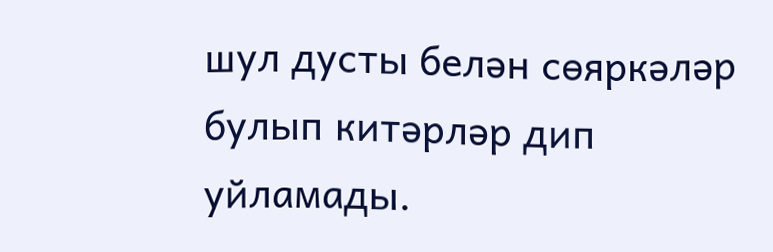шул дусты белән сөяркәләр булып китәрләр дип уйламады.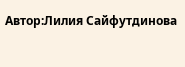Автор:Лилия Сайфутдинова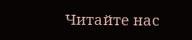Читайте нас